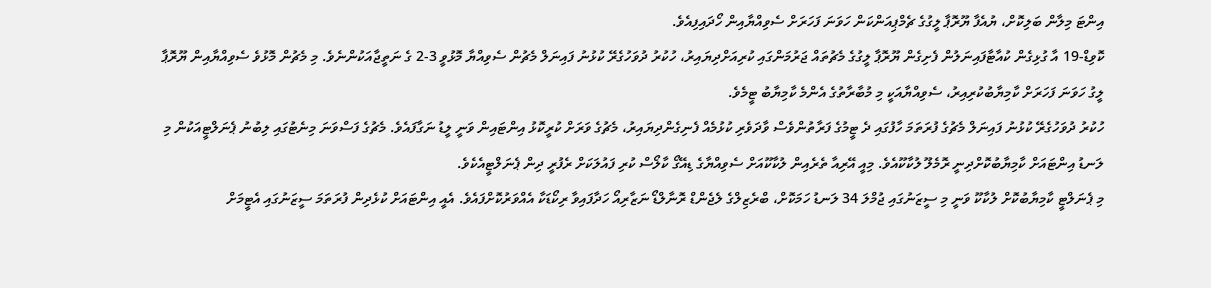އިންޓަ މިލާން ބަލިކޮށް، ޔުއެފާ ޔޫރޮޕާ ލީގުގެ ޗެމްޕިއަންކަން ހަވަނަ ފަހަރަށް ސެވިއްޔާއިން ހޯދައިފިއެވެ.
ކޮވިޑް-19 އާ ގުޅިގެން ކުއާޓާފައިނަލުން ފެށިގެން ޔޫރޮޕާ ލީގުގެ މެޗުތައް ޖަރުމަންގައި ކުރިއަށްދިޔައިރު، ހުކުރު ދުވަހުގެރޭ ކުޅުނު ފައިނަލް މެޗުން ސެވިއްޔާ މޮޅުވީ 3-2 ގެ ނަތީޖާއަކުންނެވެ. މި މެޗުން މޮޅުވެ ސެވިއްޔާއިން ޔޫރޮޕާ ލީގު ހަވަނަ ފަހަރަށް ކާމިޔާބުކުރިއިރު، ސެވިއްޔާއަކީ މި މުބާރާތުގެ އެންމެ ކާމިޔާބު ޓީމެވެ.
ހުކުރު ދުވަހުގެރޭ ކުޅުނު ފައިނަލް މެޗުގެ ފުރަތަމަ ހާފުގައި ދެ ޓީމުގެ ފަރާތުންވެސް ވާދަވެރި ކުޅުމެއް ފެނިގެންދިޔައިރު، މެޗުގެ ވަރަށް ކުރީކޮޅު އިންޓައިން ވަނީ ލީޑު ނަގާފައެވެ. މެޗުގެ ފަސްވަނަ މިނެޓުގައި ލިބުނު ޕެނަލްޓީއަކުން މި ލަނޑު އިންޓައަށް ކާމިޔާބުކޮށްދިނީ ރޮމެލޫ ލުކާކޫއެވެ. މިއީ އޭރިއާ ތެރެއިން ލުކާކޫއަށް ސެވިއްޔާގެ ޑިއޭގޯ ކާލޯސް ކުރި ފައުލަކަށް ރެފުރީ ދިން ޕެނަލްޓީއެކެވެ.
މި ޕެނަލްޓީ ކާމިޔާބުކޮށް ލުކާކޫ ވަނީ މި ސީޒަނުގައި ޖުމްލަ 34 ލަނޑު ހަމަކޮށް، ބްރެޒިލްގެ ލެޖެންޑް ރޮނާލްޑޯ ނަޒާރިއޯ ހަދާފައިވާ ރިކޯޑަކާ އެއްވަރުކޮށްފައެވެ. އެއީ އިންޓައަށް ކުޅެދިން ފުރަތަމަ ސީޒަނުގައި އެޓީމަށް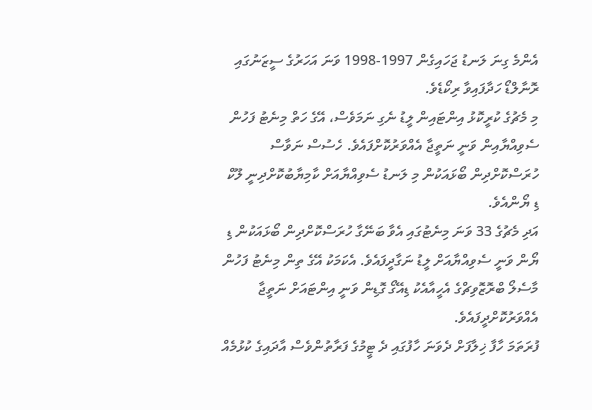އެންމެ ގިނަ ލަނޑު ޖަހައިގެން 1997-1998 ވަނަ އަހަރުގެ ސީޒަނުގައި ރޮނާލްޑޯ ހަދާފައިވާ ރިކޯޑެވެ.
މި މެޗުގެ ކުރީކޮޅު އިންޓައިން ލީޑު ނެގި ނަމަވެސް، އޭގެ ހަތް މިނެޓު ފަހުން ސެވިއްޔާއިން ވަނީ ނަތީޖާ އެއްވަރުކޮށްފައެވެ. ހެސުސް ނަވާސް ހުރަސްކޮށްދިން ބޯޅައަކުން މި ލަނޑު ސެވިއްޔާއަށް ކާމިޔާބުކޮށްދިނީ ލޫކް ޑި ޔޯންއެވެ.
އަދި މެޗުގެ 33 ވަނަ މިނެޓުގައި އެވާ ބަނޭގާ ހުރަސްކޮށްދިން ބޯޅައަކުން ޑި ޔޯން ވަނީ ސެވިއްޔާއަށް ލީޑު ނަގާދީފައެވެ. އެކަމަކު އޭގެ ތިން މިނެޓު ފަހުން މާސެލޯ ބްރޮޒޮވިޗްގެ އެހީއާއެކު ޑިއޭގޯ ގޮޑިން ވަނީ އިންޓައަށް ނަތީޖާ އެއްވަރުކޮށްދީފައެވެ.
ފުރަތަމަ ހާފާ ޚިލާފަށް ދެވަނަ ހާފުގައި ދެ ޓީމުގެ ފަރާތުންވެސް އާދައިގެ ކުޅުމެއް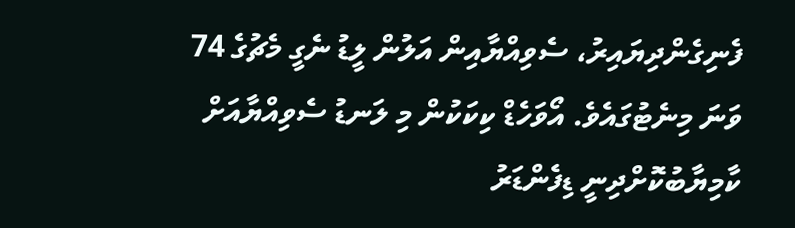ފެނިގެންދިޔައިރު، ސެވިއްޔާއިން އަލުން ލީޑު ނެގީ މެޗުގެ 74 ވަނަ މިނެޓުގައެވެ. އޯވަހެޑް ކިކަކުން މި ލަނޑު ސެވިއްޔާއަށް ކާމިޔާބުކޮށްދިނީ ޑިފެންޑަރު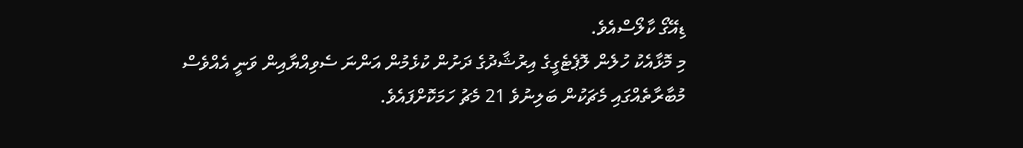ޑިއޭގޯ ކާލޯސްއެވެ.
މި މޮޅާއެކު ހުލެން ލޮޕެޓެގީގެ އިރުޝާދުގެ ދަށުން ކުޅެމުން އަންނަ ސެވިއްޔާއިން ވަނީ އެއްވެސް މުބާރާތެއްގައި މެޗަކުން ބަލިނުވެ 21 މެޗު ހަމަކޮށްފައެވެ.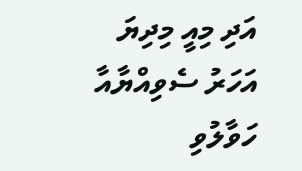އަދި މިއީ މިދިޔަ އަހަރު ސެވިއްޔާއާ ހަވާލުވި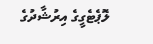ލޮޕެޓެގީގެ އިރުޝާދުގެ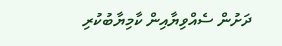ދަށުން ސެއްވިޔާއިން ކާމިޔާބުކުރި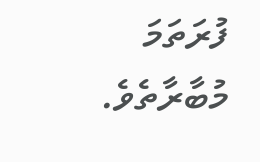ފުރަތަމަ މުބާރާތެވެ.